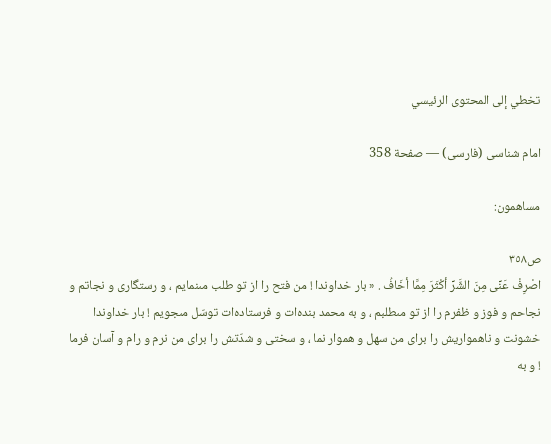تخطي إلى المحتوى الرئيسي

امام شناسى (فارسى) — صفحة 358

مساهمون:

ص٣٥٨
اصْرِفْ عَنِّى مِنَ الشَّرِّ أكْثَرَ مِمَّا أخَافُ . « بار خداوندا ! من فتح را از تو طلب مىنمايم ، و رستگارى و نجاتم و نجاحم و فوز و ظفرم را از تو مىطلبم ، و به محمد بنده‌ات و فرستاده‌ات توسّل مىجويم ! بار خداوندا خشونت و ناهمواريش را براى من سهل و هموار نما ، و سختى و شدّتش را براى من نرم و رام و آسان فرما ! و به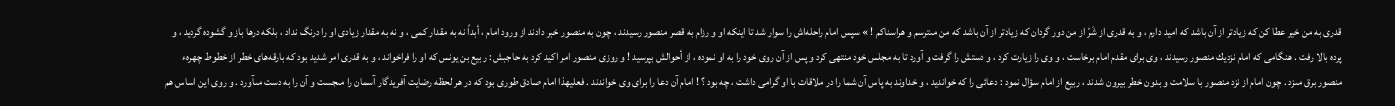قدرى به من خير عطا كن كه زيادتر از آن باشد كه اميد دارم ، و به قدرى از شَرّ از من دور گردان كه زيادتر از آن باشد كه من مىترسم و هراسناكم ! » سپس امام راحله‌اش را سوار شد تا اينكه او و رزام به قصر منصور رسيدند ، چون به منصور خبر دادند از ورود امام ، أبداً نه به مقدار كمى ، و نه به مقدار زيادى او را درنگ نداد ، بلكه درها باز و گشوده گرديد ، و پرده بالا رفت . هنگامى كه امام نزديك منصور رسيدند ، وى براى مقدم امام برخاست ، و وى را زيارت كرد ، و دستش را گرفت و آورد تا به مجلس خود منتهى كرد و پس از آن روى خود را به او نموده ، از أحوالش بپرسيد ! و روزى منصور امر اكيد كرد به حاجبش : ربيع بن يونس كه او را فراخواند ، و به قدرى امر شديد بود كه بارقه‌هاى خطر از خطوط چهرهء منصور برق مىزد . چون امام از نزد منصور با سلامت و بدون خطر بيرون شدند ، ربيع از امام سؤال نمود : دعائى را كه خوانديد ، و خداوند به پاس آن شما را در ملاقات با او گرامى داشت ، چه بود ؟ ! امام آن دعا را براى وى خواندند . فعليهذا امام صادق طورى بود كه در هر لحظه رضايت آفريدگار آسمان را مىجست و آن را به دست مىآورد . و روى اين اساس هم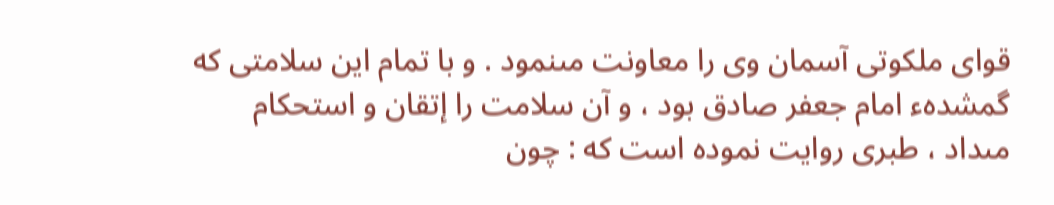قواى ملكوتى آسمان وى را معاونت مىنمود . و با تمام اين سلامتى كه گمشدهء امام جعفر صادق بود ، و آن سلامت را إتقان و استحكام مىداد ، طبرى روايت نموده است كه : چون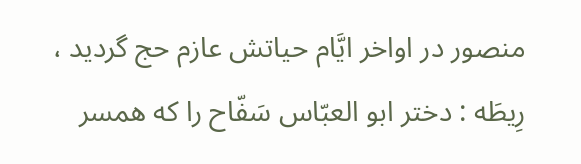منصور در اواخر ايَّام حياتش عازم حج گرديد ، رِيطَه : دختر ابو العبّاس سَفّاح را كه همسر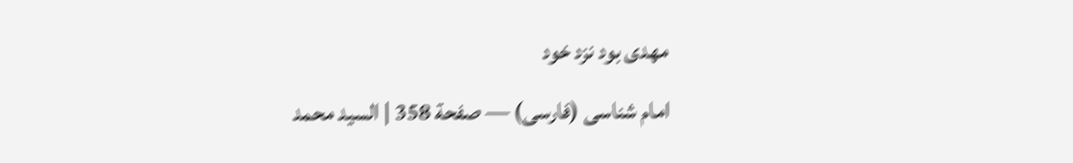مهدى بود نزد خود
امام شناسى (فارسى) — صفحة 358 | السيد محمد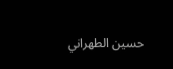حسين الطهراني